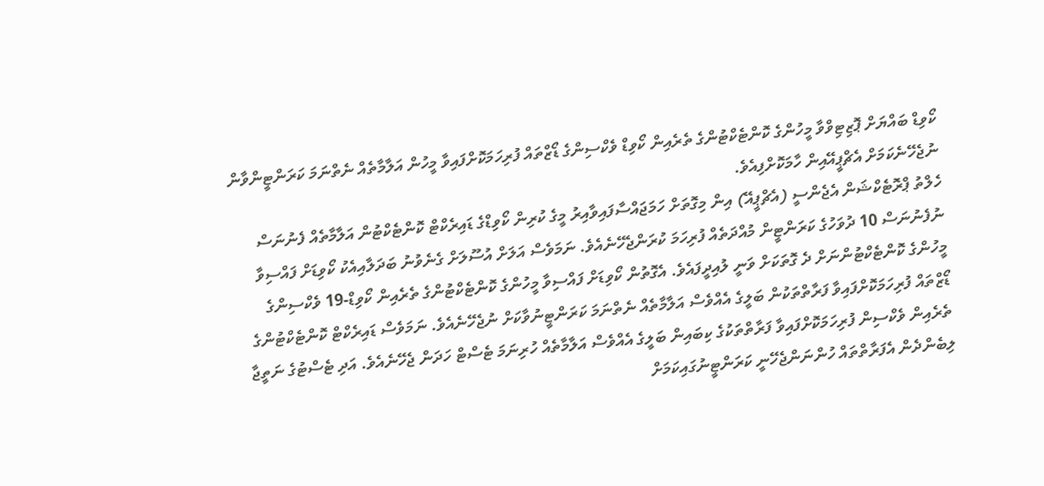ކޯވިޑް ބައްޔަށް ޕޮޒިޓިވްވާ މީހުންގެ ކޮންޓެކްޓުންގެ ތެރެއިން ކޯވިޑް ވެކްސިންގެ ޑޯޒްތައް ފުރިހަމަކޮށްފައިވާ މީހުން އަލާމާތެއް ނެތްނަމަ ކަރަންޓީންވާން ނުޖެހޭނެކަމަށް އެޗްޕީއޭއިން ހާމަކޮށްފިއެވެ.
ހެލްތު ޕްރޮޓެކްޝަން އެޖެންސީ (އެޗްޕީއޭ) އިން މިގޮތަށް ހަމަޖައްސާފައިވާއިރު މީގެ ކުރިން ކޯވިޑްގެ ޑައިރެކްޓް ކޮންޓެކްޓުން އަލާމާތެއް ފެނުނަސް ނުފެނުނަސް 10 ދުވަހުގެ ކަރަންޓީން މުއްދަތެއް ފުރިހަމަ ކުރަންޖެހޭނެއެވެ. ނަމަވެސް އަލަށް އުސޫލަށް ގެނެވުނު ބަދަލާއިއެކު ކޯވިޑަށް ފައްސިވާ މީހުންގެ ކޮންޓެކްޓުންނަށް ދެ ގޮތަކަށް ވަނީ ލުއިދީފައެވެ. އެގޮތުން ކޯވިޑަށް ފައްސިވާ މީހުންގެ ކޮންޓެކްޓުންގެ ތެރެއިން ކޯވިޑް-19 ވެކްސިންގެ ޑޯޒްތައް ފުރިހަމަކޮށްފައިވާ ފަރާތްތަކުން ބަލީގެ އެއްވެސް އަލާމާތެއް ނެތްނަމަ ކަރަންޓީނުވާކަށް ނުޖެހޭނެއެވެ. ނަމަވެސް ޑައިރެކްޓް ކޮންޓެކްޓުންގެ ތެރެއިން ވެކްސިން ފުރިހަމަކޮށްފައިވާ ފަރާތްތަކުގެ ކިބައިން ބަލީގެ އެއްވެސް އަލާމާތެއް ހުރިނަމަ ޓެސްޓް ހަދަން ޖެހޭނެއެވެ. އަދި ޓެސްޓުގެ ނަތީޖާ ލިބެންދެން އެފަރާތްތައް ހުންނަންޖެހޭނީ ކަރަންޓީނުގައިކަމަށް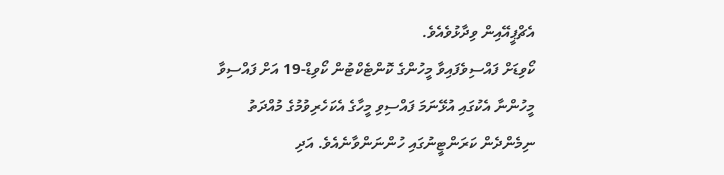އެޗްޕީއޭއިން ވިދާޅުވެއެވެ.
ކޯވިޑަށް ފައްސިވެފައިވާ މީހުންގެ ކޮންޓެކްޓުން ކޯވިޑް-19 އަށް ފައްސިވާ މީހުންނާ އެކުގައި އުޅޭނަމަ ފައްސިވި މީހާގެ އެކަހެރިވުމުގެ މުއްދަތު ނިމެންދެން ކަރަންޓީނުގައި ހުންނަންވާނެއެވެ. އަދި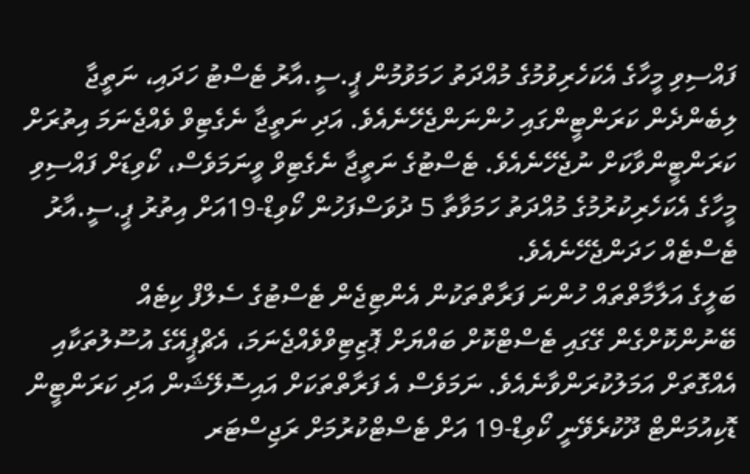ފައްސިވި މީހާގެ އެކަހެރިވުމުގެ މުއްދަތު ހަމަވުމުން ޕީ.ސީ.އާރު ޓެސްޓު ހަދައި، ނަތީޖާ ލިބެންދެން ކަރަންޓީންގައި ހުންނަންޖެހޭނެއެވެ. އަދި ނަތީޖާ ނެގެޓިވް ވެއްޖެނަމަ އިތުރަށް ކަރަންޓީންވާކަށް ނުޖެހޭނެއެވެ. ޓެސްޓުގެ ނަތީޖާ ނެގެޓިވް ވީނަމަވެސް، ކޯވިޑަށް ފައްސިވި މީހާގެ އެކަހެރިކުރުމުގެ މުއްދަތު ހަމަވާތާ 5 ދުވަސްފަހުން ކޯވިޑް-19އަށް އިތުރު ޕީ.ސީ.އާރު ޓެސްޓެއް ހަދަންޖެހޭނެއެވެ.
ބަލީގެ އަލާމާތްތައް ހުންނަ ފަރާތްތަކުން އެންޓިޖެން ޓެސްޓުގެ ސެލްފް ކިޓެއް ބޭނުންކޮށްގެން ގޭގައި ޓެސްޓްކޮށް ބައްޔަށް ޕޮޒިޓިވްވެއްޖެނަމަ، އެޗްޕީއޭގެ އުސޫލުތަކާއި އެއްގޮތަށް އަމަލުކުރަންވާނެއެވެ. ނަމަވެސް އެ ފަރާތްތަކަށް އައިސޮލޭޝަން އަދި ކަރަންޓީން ޑޮކިއުމަންޓް ދޫކުރެވޭނީ ކޯވިޑް-19 އަށް ޓެސްޓްކުރުމަށް ރަޖިސްޓަރ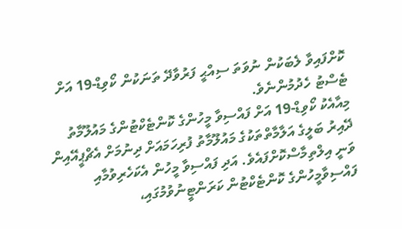ކޮށްފައިވާ ލެބަކުން ނުވަތަ ސިއްޙީ ފަރުވާދޭ ތަނަކުން ކޯވިޑް-19 އަށް ޓެސްޓު ހެދުމުންނެވެ.
މިއާއެކު ކޯވިޑް-19 އަށް ފައްސިވާ މީހުންގެ ކޮންޓެކްޓުންގެ މައުލޫމާތު ދޭއިރު ބަލީގެ އަލާމާތްތަކުގެ މައުލޫމާތު ފުރިހަމައަށް ދިނުމަށް އެޗްޕީއޭއިން ވަނީ އިލްތިމާސްކޮށްފައެވެ. އަދި ފައްސިވާ މީހުން އެކަހެރިވުމާއި ފައްސިވާމީހުންގެ ކޮންޓެކްޓުން ކަރަންޓީނުވުމުގައި،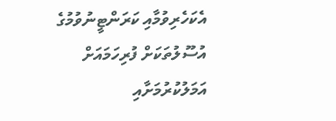އެކަހެރިވުމާއި ކަރަންޓީނުވުމުގެ އުސޫލުތަކަށް ފުރިހަމައަށް އަމަލުކުރުމަށާއި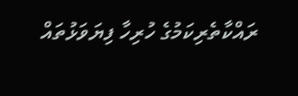ރައްކާތެރިކަމުގެ ހުރިހާ ފިޔަވަޅުތައް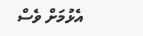އެޅުމަށް ވެސް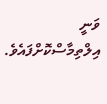ވަނީ އިލްތިމާސްކޮށްފައެވެ.